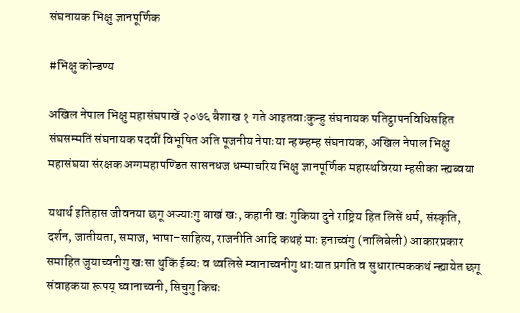संघनायक भिक्षु ज्ञानपूर्णिक

#भिक्षु कोन्डण्य

अखिल नेपाल भिक्षु महासंघपाखें २०७६ बैशाख १ गते आइतवाःकुन्हु संघनायक पतिट्ठापनविधिसहित संघसम्मतिं संघनायक पदवीं विभूषित अति पूजनीय नेपाःया न्हय्म्हम्ह संघनायक, अखिल नेपाल भिक्षु महासंघया संरक्षक अग्गमहापण्डित सासनधज धम्माचरिय भिक्षु ज्ञानपूर्णिक महास्थविरया म्हसीका न्ह्यब्वया

यथार्थ इतिहास जीवनया छगू अज्याःगु बाखं खः, कहानी खः गुकिया दुने राष्ट्रिय हित लिसें धर्म, संस्कृति, दर्शन, जातीयता, समाज, भाषा–साहित्य, राजनीति आदि कथहं माः हनाच्वंगु (नालिबेली) आकारप्रकार समाहित जुयाच्वनीगु खःसा थुकिं ईब्यः व थ्वलिसे म्वानाच्वनीगु धाःयात प्रगति व सुधारात्मककथं न्ह्यायेत छगू संवाहकया रूपय् घ्वानाच्वनी, सिचुगु किचः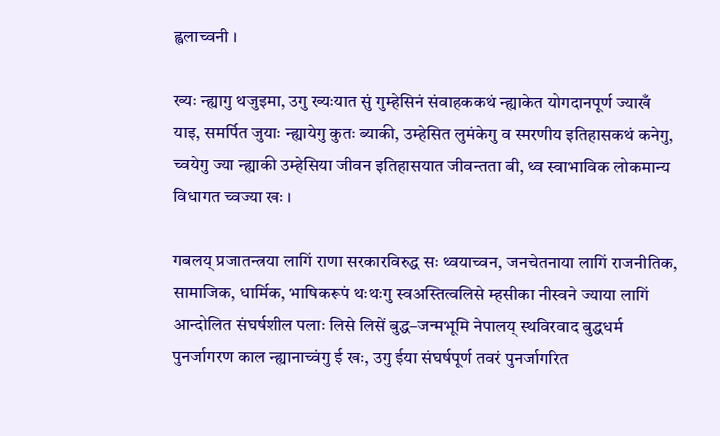ह्वलाच्वनी ।

ख्यः न्ह्यागु थजुइमा, उगु ख्यःयात सुं गुम्हेसिनं संवाहककथं न्ह्याकेत योगदानपूर्ण ज्याखँ याइ, समर्पित जुयाः न्ह्यायेगु कुतः ब्याकी, उम्हेसित लुमंकेगु व स्मरणीय इतिहासकथं कनेगु, च्वयेगु ज्या न्ह्याकी उम्हेसिया जीवन इतिहासयात जीवन्तता बी, थ्व स्वाभाविक लोकमान्य विधागत च्वज्या खः ।

गबलय् प्रजातन्त्रया लागिं राणा सरकारविरुद्ध सः थ्वयाच्वन, जनचेतनाया लागिं राजनीतिक, सामाजिक, धार्मिक, भाषिकरूपं थःथःगु स्वअस्तित्वलिसे म्हसीका नीस्वने ज्याया लागिं आन्दोलित संघर्षशील पलाः लिसे लिसें बुद्ध–जन्मभूमि नेपालय् स्थविरवाद बुद्धधर्म पुनर्जागरण काल न्ह्यानाच्वंगु ई खः, उगु ईया संघर्षपूर्ण तवरं पुनर्जागरित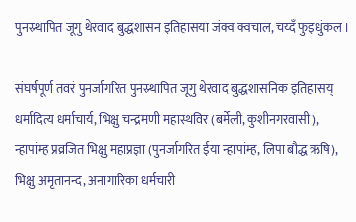पुनस्र्थापित जूगु थेरवाद बुद्धशासन इतिहासया जंक्व क्वचाल, चय्दँ फुइधुंकल ।

संघर्षपूर्ण तवरं पुनर्जागरित पुनस्र्थापित जूगु थेरवाद बुद्धशासनिक इतिहासय् धर्मादित्य धर्माचार्य, भिक्षु चन्द्रमणी महास्थविर (बर्मेली, कुशीनगरवासी), न्हापांम्ह प्रव्रजित भिक्षु महाप्रज्ञा (पुनर्जागरित ईया न्हापांम्ह, लिपा बौद्ध ऋषि), भिक्षु अमृतानन्द, अनागारिका धर्मचारी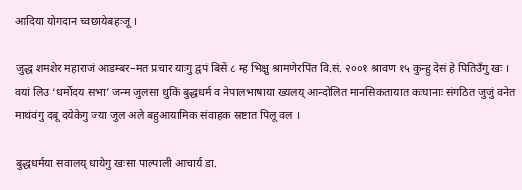आदिया योगदान च्वछायेबहःजू ।

जुद्ध शमशेर महाराजं आडम्बर–मत प्रचार याःगु द्वपं बिसें ८ म्ह भिक्षु श्रामणेरपिंत वि.सं. २००१ श्रावण १५ कुन्हु देसं हे पितिउँगु खः । वयां लिउ ‘धर्मोदय सभा’ जन्म जुलसा थुकिं बुद्धधर्म व नेपालभाषाया ख्यलय् आन्दोलित मानसिकतायात कःघानाः संगठित जुजुं वनेत माथंवंगु दबू दयेकेगु ज्या जुल अले बहुआयामिक संवाहक स्रष्टात पिलू वल ।

बुद्धधर्मया सवालय् धायेगु खःसा पाल्पाली आचार्य डा.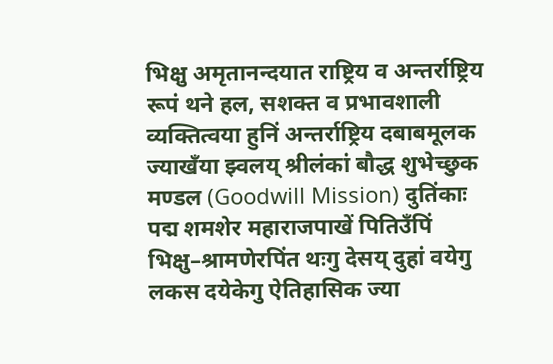भिक्षु अमृतानन्दयात राष्ट्रिय व अन्तर्राष्ट्रिय रूपं थने हल, सशक्त व प्रभावशाली व्यक्तित्वया हुनिं अन्तर्राष्ट्रिय दबाबमूलक ज्याखँया झ्वलय् श्रीलंकां बौद्ध शुभेच्छुक मण्डल (Goodwill Mission) दुतिंकाः पद्म शमशेर महाराजपाखें पितिउँपिं भिक्षु–श्रामणेरपिंत थःगु देसय् दुहां वयेगु लकस दयेकेगु ऐतिहासिक ज्या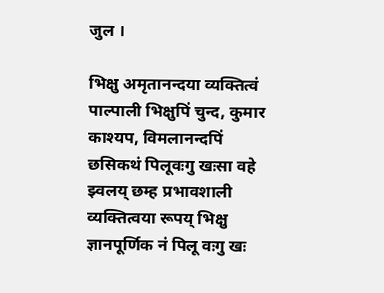जुल ।

भिक्षु अमृतानन्दया व्यक्तित्वं पाल्पाली भिक्षुपिं चुन्द, कुमार काश्यप, विमलानन्दपिं छसिकथं पिलूवःगु खःसा वहे झ्वलय् छम्ह प्रभावशाली व्यक्तित्वया रूपय् भिक्षु ज्ञानपूर्णिक नं पिलू वःगु खः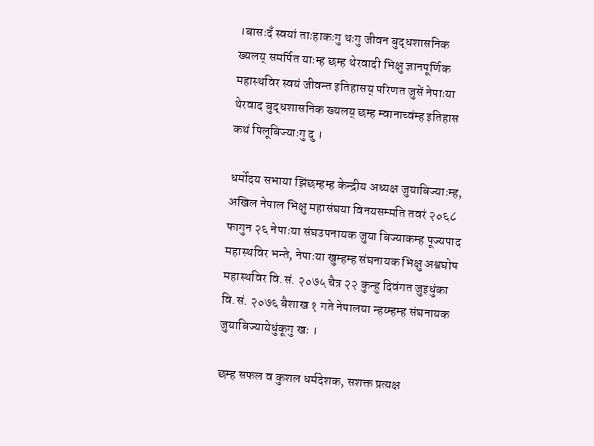।बासःदँ स्वयां ताःहाकःगु थःगु जीवन बुद्धशासनिक ख्यलय् समर्पित याःम्ह छम्ह थेरवादी भिक्षु ज्ञानपूर्णिक महास्थविर स्वयं जीवन्त इतिहासय् परिणत जुसें नेपाःया थेरवाद बुद्धशासनिक ख्यलय् छम्ह म्वानाच्वंम्ह इतिहास कथं पिलूबिज्याःगु दु ।

धर्मोदय सभाया झिंछम्हम्ह केन्द्रीय अध्यक्ष जुयाबिज्याःम्ह, अखिल नेपाल भिक्षु महासंघया विनयसम्मति तवरं २०६८ फागुन २६ नेपाःया संघउपनायक जुया बिज्याकम्ह पूज्यपाद महास्थविर भन्ते, नेपाःया खुम्हम्ह संघनायक भिक्षु अश्वघोष महास्थविर वि.सं. २०७५ चैत्र २२ कुन्हु दिवंगत जुइधुंका वि.सं. २०७६ बैशाख १ गते नेपालया न्हय्म्हम्ह संघनायक जुयाबिज्यायेधुंकूगु खः ।

छम्ह सफल व कुशल धर्मदेशक, सशक्त प्रत्यक्ष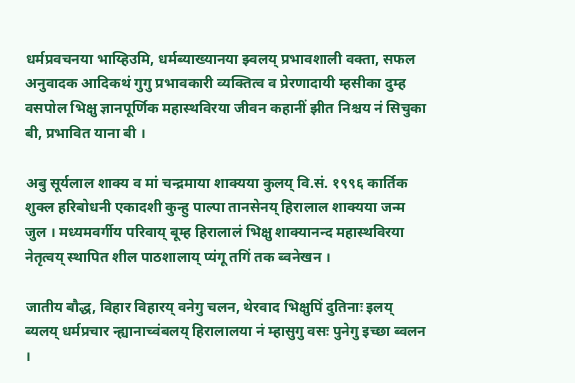धर्मप्रवचनया भाय्हिउमि, धर्मब्याख्यानया झ्वलय् प्रभावशाली वक्ता, सफल अनुवादक आदिकथं गुगु प्रभावकारी व्यक्तित्व व प्रेरणादायी म्हसीका दुम्ह वसपोल भिक्षु ज्ञानपूर्णिक महास्थविरया जीवन कहानीं झीत निश्चय नं सिचुका बी, प्रभावित याना बी ।

अबु सूर्यलाल शाक्य व मां चन्द्रमाया शाक्यया कुलय् वि.सं. १९९६ कार्तिक शुक्ल हरिबोधनी एकादशी कुन्हु पाल्पा तानसेनय् हिरालाल शाक्यया जन्म जुल । मध्यमवर्गीय परिवाय् बूम्ह हिरालालं भिक्षु शाक्यानन्द महास्थविरया नेतृत्वय् स्थापित शील पाठशालाय् प्यंगू तगिं तक ब्वनेखन ।

जातीय बौद्ध, विहार विहारय् वनेगु चलन, थेरवाद भिक्षुपिं दुतिनाः इलय् ब्यलय् धर्मप्रचार न्ह्यानाच्वंबलय् हिरालालया नं म्हासुगु वसः पुनेगु इच्छा ब्वलन ।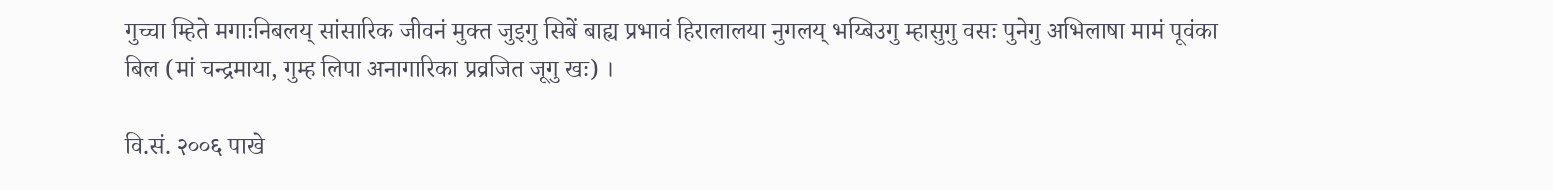गुच्चा म्हिते मगाःनिबलय् सांसारिक जीवनं मुक्त जुइगु सिबें बाह्य प्रभावं हिरालालया नुगलय् भय्बिउगु म्हासुगु वसः पुनेगु अभिलाषा मामं पूवंका बिल (मां चन्द्रमाया, गुम्ह लिपा अनागारिका प्रव्रजित जूगु खः) ।

वि.सं. २००६ पाखे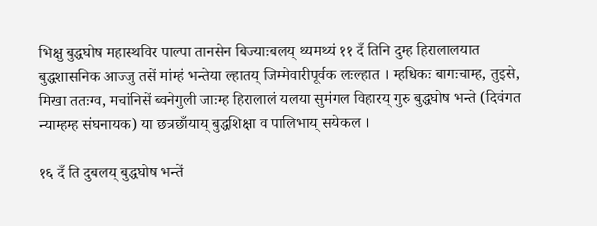भिक्षु बुद्धघोष महास्थविर पाल्पा तानसेन बिज्याःबलय् थ्यमथ्यं ११ दँ तिनि दुम्ह हिरालालयात बुद्धशासनिक आज्जु तसें मांम्हं भन्तेया ल्हातय् जिम्मेवारीपूर्वक लःल्हात । म्हधिकः बागःचाम्ह, तुइसे, मिखा ततःग्व, मचांनिसें ब्वनेगुली जाःम्ह हिरालालं यलया सुमंगल विहारय् गुरु बुद्धघोष भन्ते (दिवंगत न्याम्हम्ह संघनायक) या छत्रछाँयाय् बुद्धशिक्षा व पालिभाय् सयेकल ।

१६ दँ ति दुबलय् बुद्धघोष भन्तें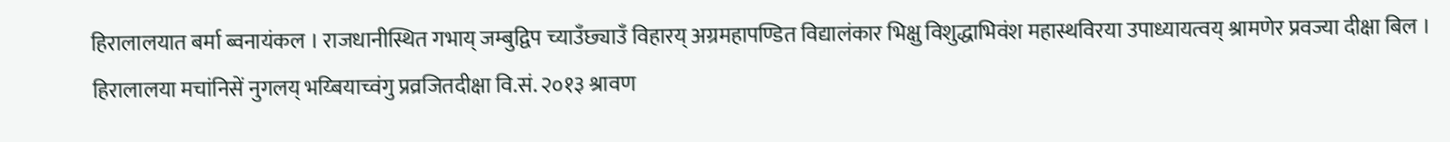हिरालालयात बर्मा ब्वनायंकल । राजधानीस्थित गभाय् जम्बुद्विप च्याउँछ्याउँ विहारय् अग्रमहापण्डित विद्यालंकार भिक्षु विशुद्धाभिवंश महास्थविरया उपाध्यायत्वय् श्रामणेर प्रवज्या दीक्षा बिल । हिरालालया मचांनिसें नुगलय् भय्बियाच्वंगु प्रव्रजितदीक्षा वि.सं. २०१३ श्रावण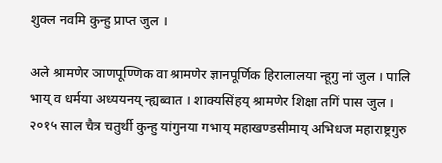शुक्ल नवमि कुन्हु प्राप्त जुल ।

अले श्रामणेर ञाणपूण्णिक वा श्रामणेर ज्ञानपूर्णिक हिरालालया न्हूगु नां जुल । पालि भाय् व धर्मया अध्ययनय् न्ह्यब्वात । शाक्यसिंहय् श्रामणेर शिक्षा तगिं पास जुल । २०१५ साल चैत्र चतुर्थी कुन्हु यांगुनया गभाय् महाखण्डसीमाय् अभिधज महाराष्ट्रगुरु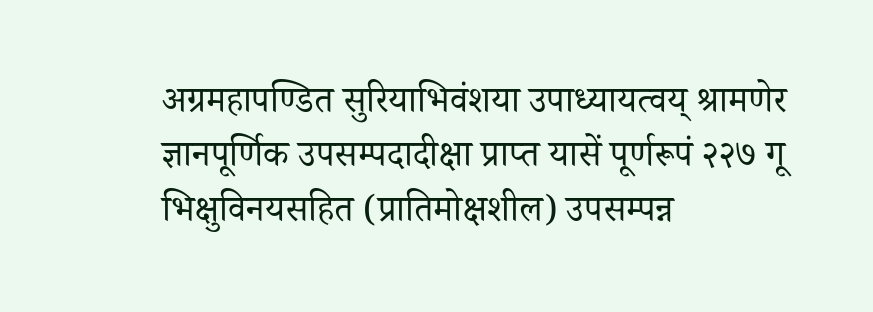अग्रमहापण्डित सुरियाभिवंशया उपाध्यायत्वय् श्रामणेर ज्ञानपूर्णिक उपसम्पदादीक्षा प्राप्त यासें पूर्णरूपं २२७ गू भिक्षुविनयसहित (प्रातिमोक्षशील) उपसम्पन्न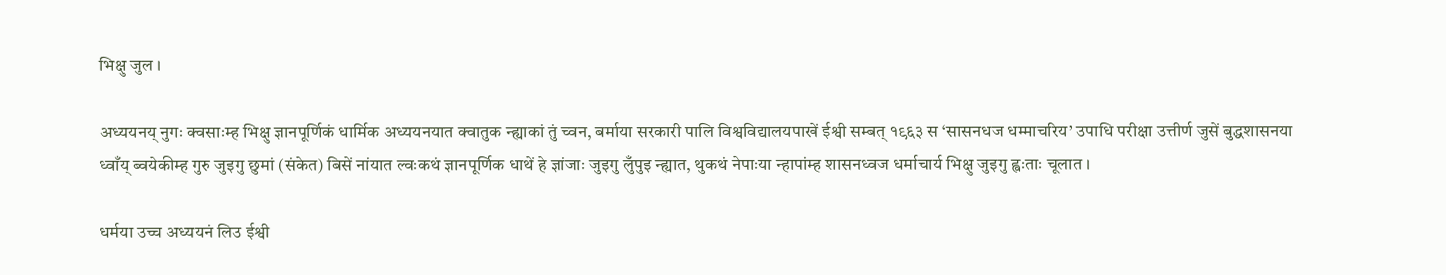भिक्षु जुल ।

अध्ययनय् नुगः क्वसाःम्ह भिक्षु ज्ञानपूर्णिकं धार्मिक अध्ययनयात क्वातुक न्ह्याकां तुं च्वन, बर्माया सरकारी पालि विश्वविद्यालयपाखें ईश्वी सम्बत् १९६३ स ‘सासनधज धम्माचरिय’ उपाधि परीक्षा उत्तीर्ण जुसें बुद्धशासनया ध्वाँय् ब्वयेकीम्ह गुरु जुइगु छुमां (संकेत) बिसें नांयात ल्वःकथं ज्ञानपूर्णिक धाथें हे ज्ञांजाः जुइगु लुँपुइ न्ह्यात, थुकथं नेपाःया न्हापांम्ह शासनध्वज धर्माचार्य भिक्षु जुइगु ह्वःताः चूलात ।

धर्मया उच्च अध्ययनं लिउ ईश्वी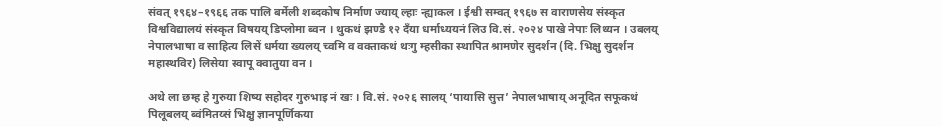संवत् १९६४–१९६६ तक पालि बर्मेली शब्दकोष निर्माण ज्याय् ल्हाः न्ह्याकल । ईश्वी सम्वत् १९६७ स वाराणसेय संस्कृत विश्वविद्यालयं संस्कृत विषयय् डिप्लोमा ब्वन । थुकथं झण्डै १२ दँया धर्माध्ययनं लिउ वि.सं. २०२४ पाखे नेपाः लिथ्यन । उबलय् नेपालभाषा व साहित्य लिसें धर्मया ख्यलय् च्वमि व वक्ताकथं थःगु म्हसीका स्थापित श्रामणेर सुदर्शन (दि. भिक्षु सुदर्शन महास्थविर) लिसेया स्वापू क्वातुया वन ।

अथे ला छम्ह हे गुरुया शिष्य सहोदर गुरुभाइ नं खः । वि.सं. २०२६ सालय् ‘पायासि सुत्त’ नेपालभाषाय् अनूदित सफूकथं पिलूबलय् ब्वंमितय्सं भिक्षु ज्ञानपूर्णिकया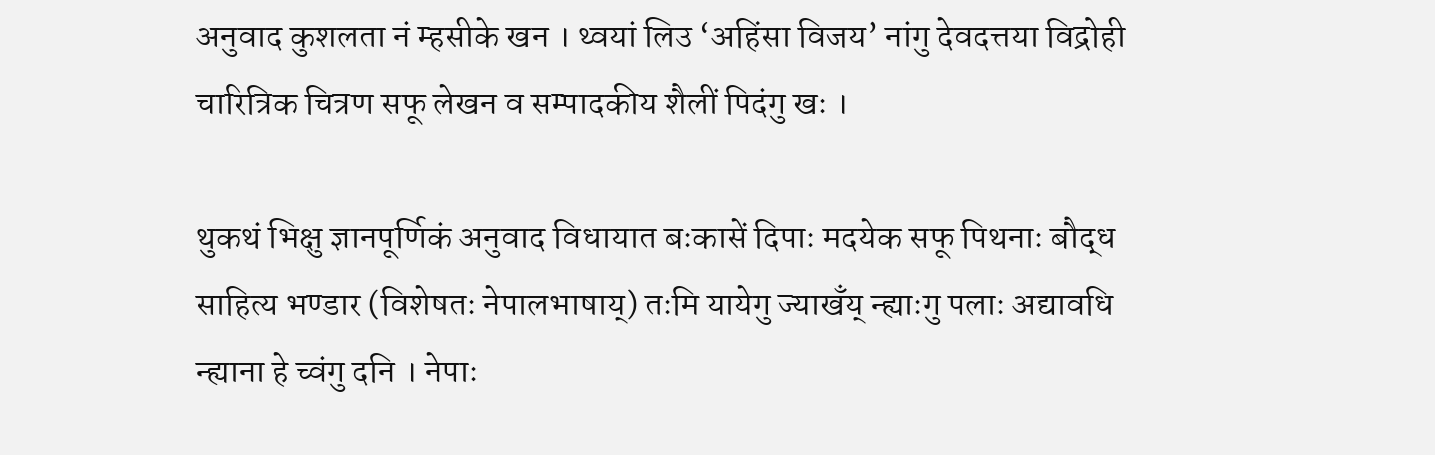अनुवाद कुशलता नं म्हसीके खन । थ्वयां लिउ ‘अहिंसा विजय’ नांगु देवदत्तया विद्रोही चारित्रिक चित्रण सफू लेखन व सम्पादकीय शैलीं पिदंगु खः ।

थुकथं भिक्षु ज्ञानपूर्णिकं अनुवाद विधायात बःकासें दिपाः मदयेक सफू पिथनाः बौद्ध साहित्य भण्डार (विशेषतः नेपालभाषाय्) तःमि यायेगु ज्याखँय् न्ह्याःगु पलाः अद्यावधि न्ह्याना हे च्वंगु दनि । नेपाः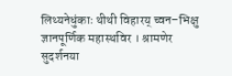लिथ्यनेधुंकाः थीथी विहारय् च्वन–भिक्षु ज्ञानपूर्णिक महास्थविर । श्रामणेर सुदर्शनया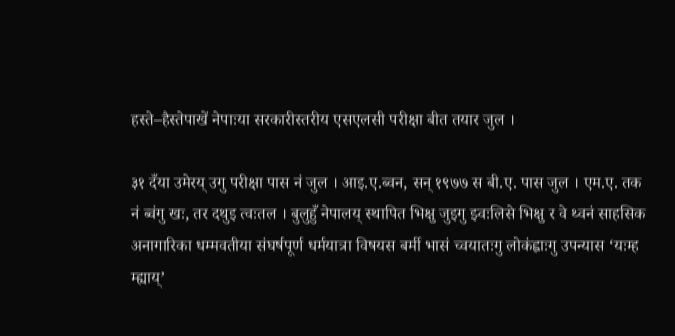हस्ते–हैस्तेपाखें नेपाःया सरकारीस्तरीय एसएलसी परीक्षा बीत तयार जुल ।

३१ दँया उमेरय् उगु परीक्षा पास नं जुल । आइ.ए.ब्वन, सन् १९७७ स बी.ए. पास जुल । एम.ए. तक नं ब्वंगु खः, तर दथुइ त्वःतल । बुलुहुँ नेपालय् स्थापित भिक्षु जुइगु झ्वःलिसे भिक्षु र वे थ्वनं साहसिक अनागारिका धम्मवतीया संघर्षपूर्ण धर्मयात्रा विषयस बर्मी भासं च्वयातःगु लोकंह्वाःगु उपन्यास ‘यःम्ह म्ह्याय्’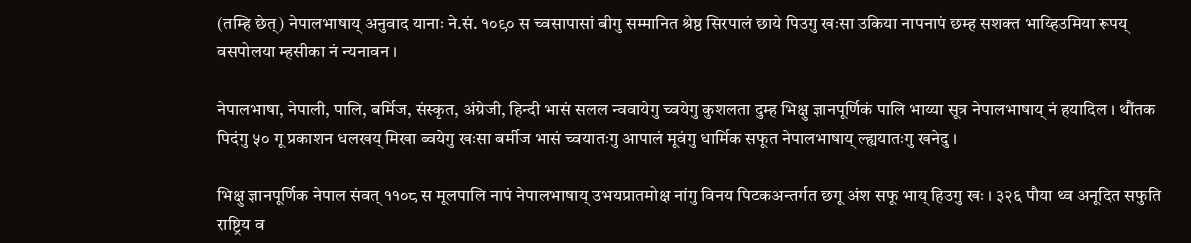(तम्हि छेत्) नेपालभाषाय् अनुवाद यानाः ने.सं. १०९० स च्वसापासां बीगु सम्मानित श्रेष्ठ सिरपालं छाये पिउगु खःसा उकिया नापनापं छम्ह सशक्त भाय्हिउमिया रूपय् वसपोलया म्हसीका नं न्यनावन ।

नेपालभाषा, नेपाली, पालि, बर्मिज, संस्कृत, अंग्रेजी, हिन्दी भासं सलल न्ववायेगु च्वयेगु कुशलता दुम्ह भिक्षु ज्ञानपूर्णिकं पालि भाय्या सूत्र नेपालभाषाय् नं हयादिल । थौंतक पिदंगु ५० गू प्रकाशन धलखय् मिखा ब्वयेगु खःसा बर्मीज भासं च्वयातःगु आपालं मूवंगु धार्मिक सफूत नेपालभाषाय् ल्ह्ययातःगु खनेदु ।

भिक्षु ज्ञानपूर्णिक नेपाल संवत् ११०८ स मूलपालि नापं नेपालभाषाय् उभयप्रातमोक्ष नांगु विनय पिटकअन्तर्गत छगू अंश सफू भाय् हिउगु खः । ३२६ पौया थ्व अनूदित सफुति राष्ट्रिय व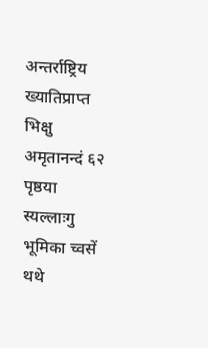अन्तर्राष्ट्रिय ख्यातिप्राप्त भिक्षु अमृतानन्दं ६२ पृष्ठया स्यल्लाःगु भूमिका च्वसें थथे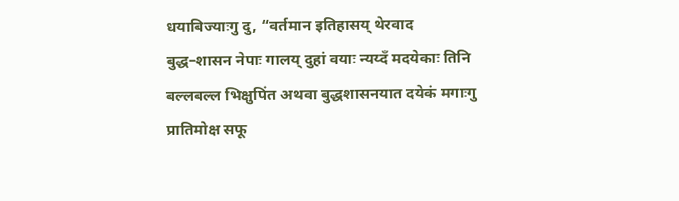धयाबिज्याःगु दु, “वर्तमान इतिहासय् थेरवाद बुद्ध–शासन नेपाः गालय् दुहां वयाः न्यय्दँ मदयेकाः तिनि बल्लबल्ल भिक्षुपिंत अथवा बुद्धशासनयात दयेकं मगाःगु प्रातिमोक्ष सफू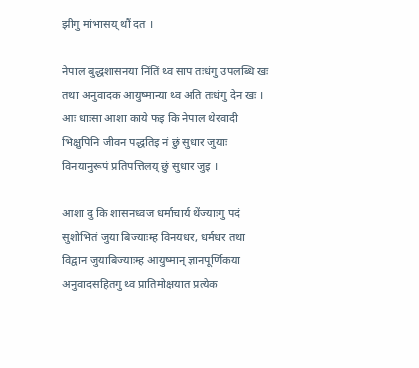झीगु मांभासय् थौं दत ।

नेपाल बुद्धशासनया निंतिं थ्व साप तःधंगु उपलब्धि खः तथा अनुवादक आयुष्मान्या थ्व अति तःधंगु देन खः । आः धाःसा आशा काये फइ कि नेपाल थेरवादी भिक्षुपिनि जीवन पद्धतिइ नं छुं सुधार जुयाः विनयानुरूपं प्रतिपत्तिलय् छुं सुधार जुइ ।

आशा दु कि शासनध्वज धर्माचार्य थेंज्याःगु पदं सुशोभितं जुया बिज्याःम्ह विनयधर, धर्मधर तथा विद्वान जुयाबिज्याःम्ह आयुष्मान् ज्ञानपूर्णिकया अनुवादसहितगु थ्व प्रातिमोक्षयात प्रत्येक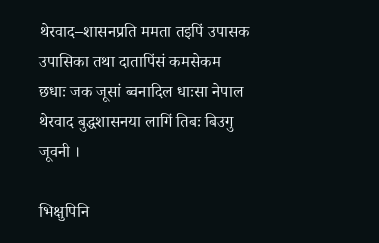थेरवाद–शासनप्रति ममता तइपिं उपासक उपासिका तथा दातापिंसं कमसेकम
छधाः जक जूसां ब्वनादिल धाःसा नेपाल थेरवाद बुद्धशासनया लागिं तिबः बिउगु जूवनी ।

भिक्षुपिनि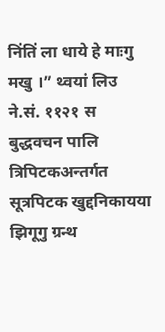निंतिं ला धाये हे माःगु मखु ।” थ्वयां लिउ ने.सं. ११२१ स बुद्धवचन पालि त्रिपिटकअन्तर्गत सूत्रपिटक खुद्दनिकायया झिगूगु ग्रन्थ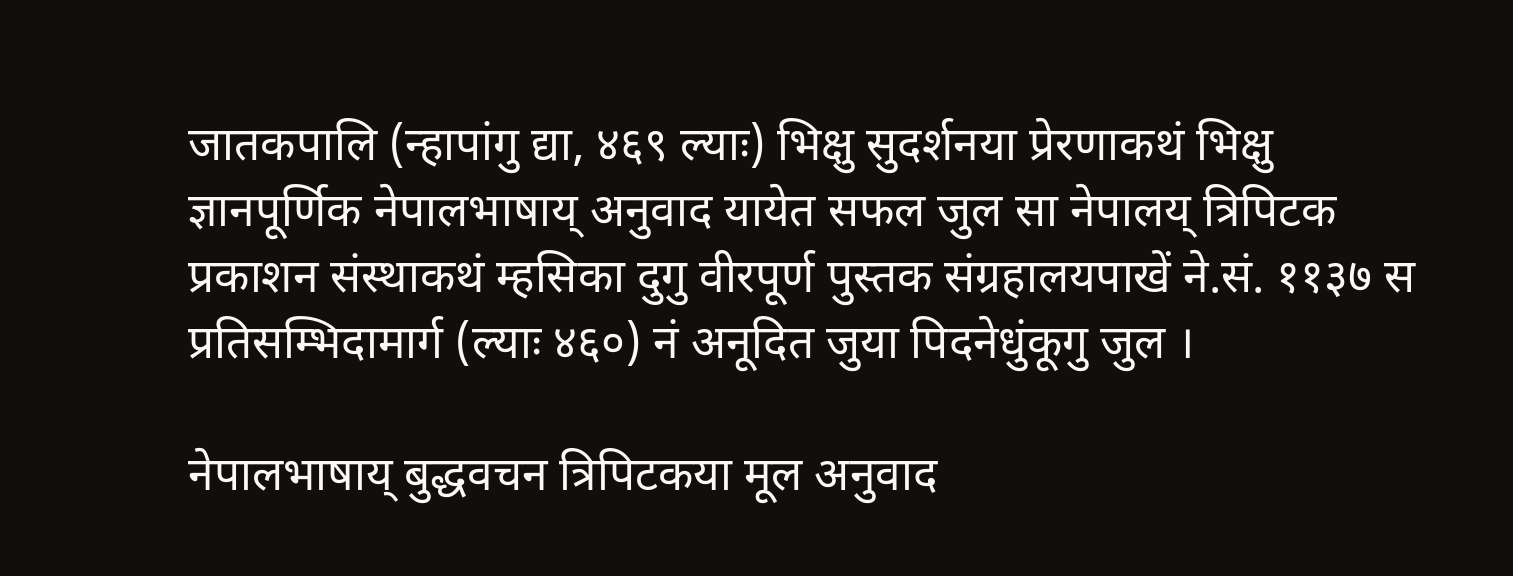जातकपालि (न्हापांगु द्या, ४६९ ल्याः) भिक्षु सुदर्शनया प्रेरणाकथं भिक्षु ज्ञानपूर्णिक नेपालभाषाय् अनुवाद यायेत सफल जुल सा नेपालय् त्रिपिटक प्रकाशन संस्थाकथं म्हसिका दुगु वीरपूर्ण पुस्तक संग्रहालयपाखें ने.सं. ११३७ स प्रतिसम्भिदामार्ग (ल्याः ४६०) नं अनूदित जुया पिदनेधुंकूगु जुल ।

नेपालभाषाय् बुद्धवचन त्रिपिटकया मूल अनुवाद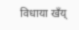विधाया खँय्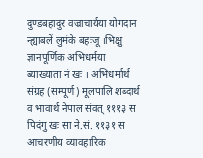दुण्डबहादुर वज्राचार्यया योगदान न्ह्याबलें लुमंके बहःजू ।भिक्षु ज्ञानपूर्णिक अभिधर्मया ब्याख्याता नं खः । अभिधर्मार्थ संग्रह (सम्पूर्ण) मूलपालि शब्दार्थ व भावार्थ नेपाल संवत् १११३ स पिदंगु खः सा ने.सं. ११३१ स आचरणीय व्यावहारिक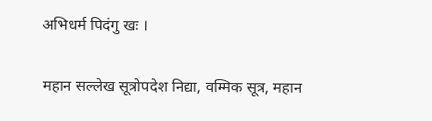अभिधर्म पिदंगु खः ।

महान सल्लेख सूत्रोपदेश निद्या, वम्मिक सूत्र, महान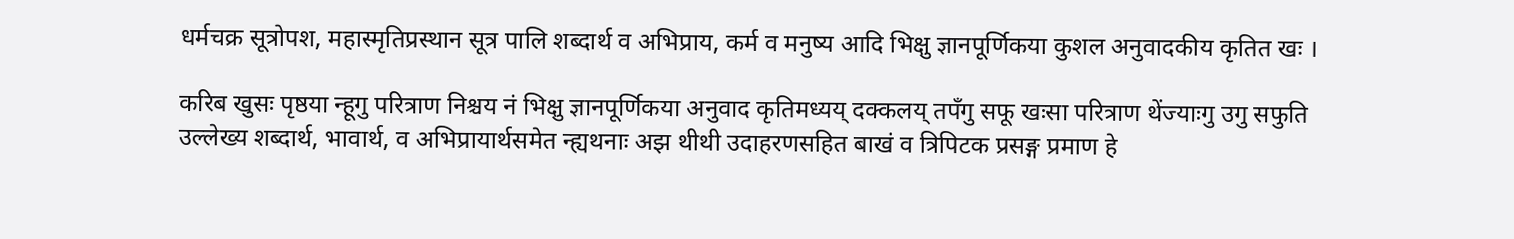धर्मचक्र सूत्रोपश, महास्मृतिप्रस्थान सूत्र पालि शब्दार्थ व अभिप्राय, कर्म व मनुष्य आदि भिक्षु ज्ञानपूर्णिकया कुशल अनुवादकीय कृतित खः ।

करिब खुसः पृष्ठया न्हूगु परित्राण निश्चय नं भिक्षु ज्ञानपूर्णिकया अनुवाद कृतिमध्यय् दक्कलय् तपँगु सफू खःसा परित्राण थेंज्याःगु उगु सफुति उल्लेख्य शब्दार्थ, भावार्थ, व अभिप्रायार्थसमेत न्ह्यथनाः अझ थीथी उदाहरणसहित बाखं व त्रिपिटक प्रसङ्ग प्रमाण हे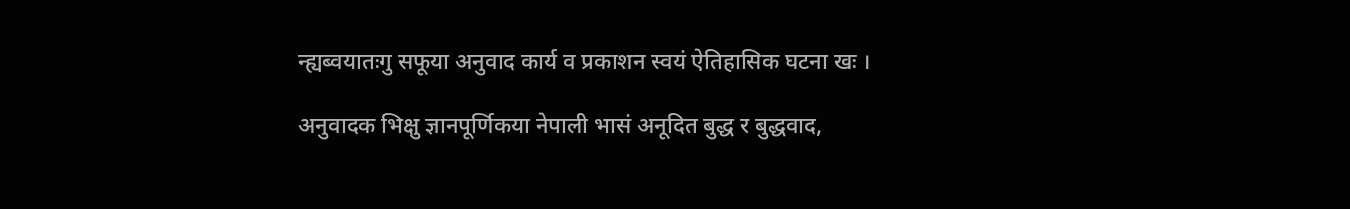न्ह्यब्वयातःगु सफूया अनुवाद कार्य व प्रकाशन स्वयं ऐतिहासिक घटना खः ।

अनुवादक भिक्षु ज्ञानपूर्णिकया नेपाली भासं अनूदित बुद्ध र बुद्धवाद,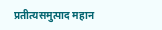प्रतीत्यसमुत्पाद महान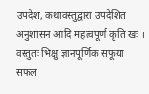उपदेश, कथावस्तुद्वारा उपदेशित अनुशासन आदि महत्वपूर्ण कृति खः । वस्तुतः भिक्षु ज्ञानपूर्णिक सफूया सफल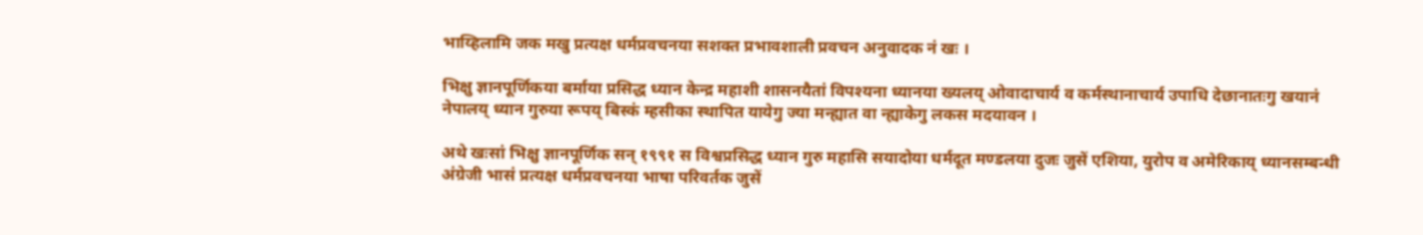भाय्हिलामि जक मखु प्रत्यक्ष धर्मप्रवचनया सशक्त प्रभावशाली प्रवचन अनुवादक नं खः ।

भिक्षु ज्ञानपूर्णिकया बर्माया प्रसिद्ध ध्यान केन्द्र महाशी शासनयैतां विपश्यना ध्यानया ख्यलय् ओवादाचार्य व कर्मस्थानाचार्य उपाधि देछानातःगु खयानं नेपालय् ध्यान गुरुया रूपय् बिस्कं म्हसीका स्थापित यायेगु ज्या मन्ह्यात वा न्ह्याकेगु लकस मदयावन ।

अथे खःसां भिक्षु ज्ञानपूर्णिक सन् १९९१ स विश्वप्रसिद्ध ध्यान गुरु महासि सयादोया धर्मदूत मण्डलया दुजः जुसें एशिया, युरोप व अमेरिकाय् ध्यानसम्बन्धी अंग्रेजी भासं प्रत्यक्ष धर्मप्रवचनया भाषा परिवर्तक जुसें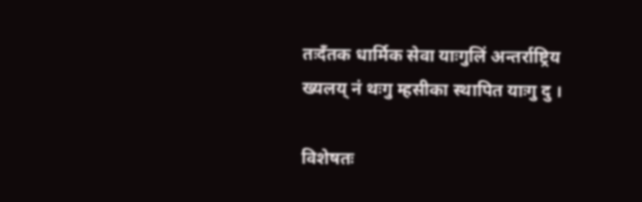तःदँतक धार्मिक सेवा याःगुलिं अन्तर्राष्ट्रिय ख्यलय् नं थःगु म्हसीका स्थापित याःगु दु ।

विशेषतः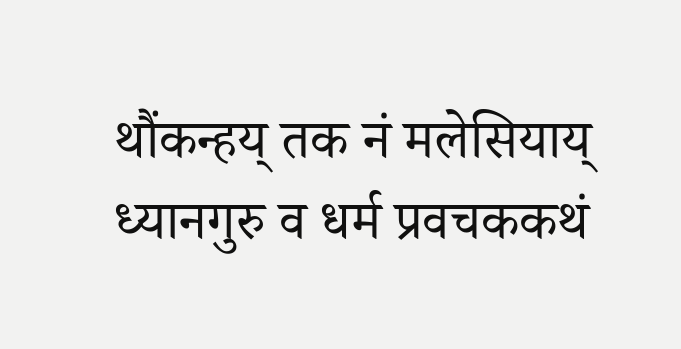थौंकन्हय् तक नं मलेसियाय् ध्यानगुरु व धर्म प्रवचककथं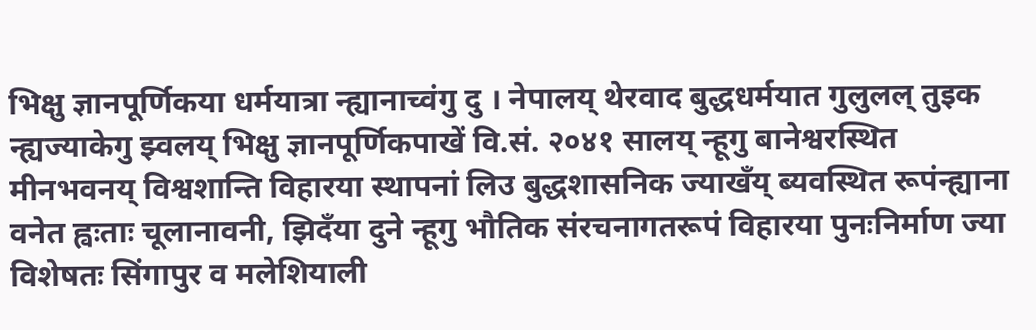भिक्षु ज्ञानपूर्णिकया धर्मयात्रा न्ह्यानाच्वंगु दु । नेपालय् थेरवाद बुद्धधर्मयात गुलुलल् तुइक न्ह्यज्याकेगु झ्वलय् भिक्षु ज्ञानपूर्णिकपाखें वि.सं. २०४१ सालय् न्हूगु बानेश्वरस्थित मीनभवनय् विश्वशान्ति विहारया स्थापनां लिउ बुद्धशासनिक ज्याखँय् ब्यवस्थित रूपंन्ह्याना वनेत ह्वःताः चूलानावनी, झिदँया दुने न्हूगु भौतिक संरचनागतरूपं विहारया पुनःनिर्माण ज्या विशेषतः सिंगापुर व मलेशियाली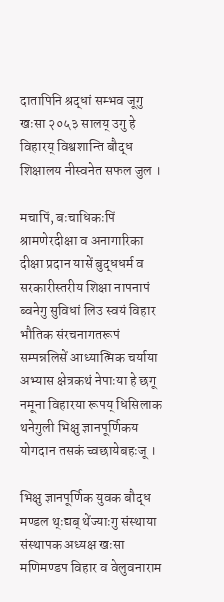दातापिनि श्रद्धां सम्भव जूगु खःसा २०५३ सालय् उगु हे विहारय् विश्वशान्ति बौद्ध शिक्षालय नीस्वनेत सफल जुल ।

मचापिं, बःचाधिकःपिं श्रामणेरदीक्षा व अनागारिका दीक्षा प्रदान यासें बुद्धधर्म व सरकारीस्तरीय शिक्षा नापनापं ब्वनेगु सुविधां लिउ स्वयं विहार भौतिक संरचनागतरूपं सम्पन्नलिसें आध्यात्मिक चर्याया अभ्यास क्षेत्रकथं नेपाःया हे छगू नमूना विहारया रूपय् धिसिलाक थनेगुली भिक्षु ज्ञानपूर्णिकय योगदान तसकं च्वछायेबहःजू ।

भिक्षु ज्ञानपूर्णिक युवक बौद्ध मण्डल थ्ःद्यब् थेंज्याःगु संस्थाया संस्थापक अध्यक्ष खःसा मणिमण्डप विहार व वेलुवनाराम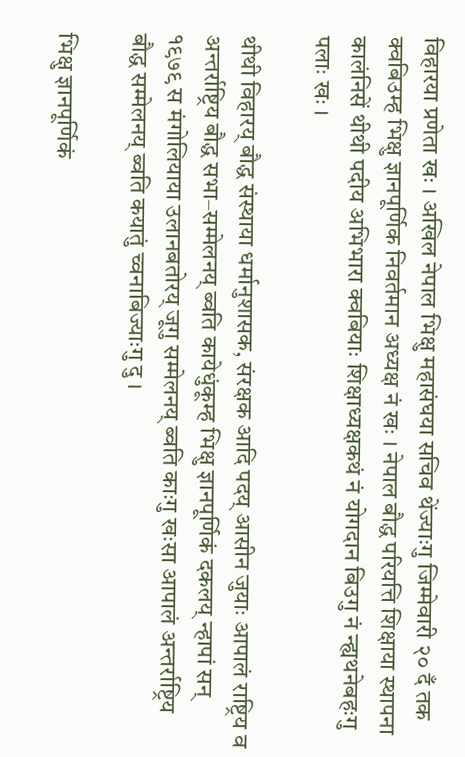विहारया प्रणेता खः । अखिल नेपाल भिक्षु महासंघया सचिव थेंज्याःगु जिम्मेवारी २० दँ तक क्वबिउम्ह भिक्षु ज्ञानपूर्णिक निवर्तमान अध्यक्ष नं खः । नेपाल बौद्ध परियत्ति शिक्षाया स्थापना कालंनिसें थीथी पदीय अभिभारा क्वबियाः शिक्षाध्यक्षकथं नं योगदान बिउगु नं न्ह्यथनेबहःगु पलाः खः ।

थीथी विहारय् बौद्ध संस्थाया धर्मानुशासक, संरक्षक आदि पदय् आसीन जुयाः आपालं राष्ट्रिय व अन्तर्राष्ट्रिय बौद्ध सभा–सम्मेलनय् ब्वति कायेधुंकूम्ह भिक्षु ज्ञानपूर्णिकं दकलय् न्हापां सन् १९७९ स मंगोलियाया उलानबतोरय् जूगु सम्मेलनय् ब्वति काःगु खःसा आपालं अन्तर्राष्ट्रिय बौद्ध सम्मेलनय् ब्वति कयातुं च्वनाबिज्याःगु दु ।

भिक्षु ज्ञानपूर्णिकं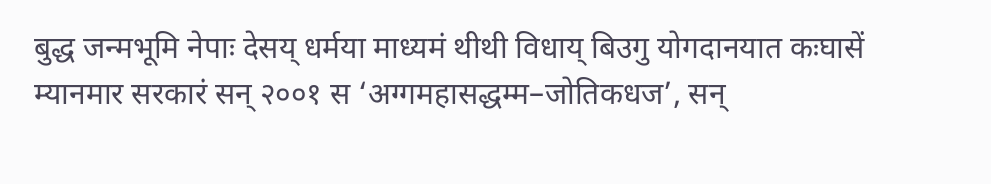बुद्ध जन्मभूमि नेपाः देसय् धर्मया माध्यमं थीथी विधाय् बिउगु योगदानयात कःघासें म्यानमार सरकारं सन् २००१ स ‘अग्गमहासद्धम्म–जोतिकधज’, सन्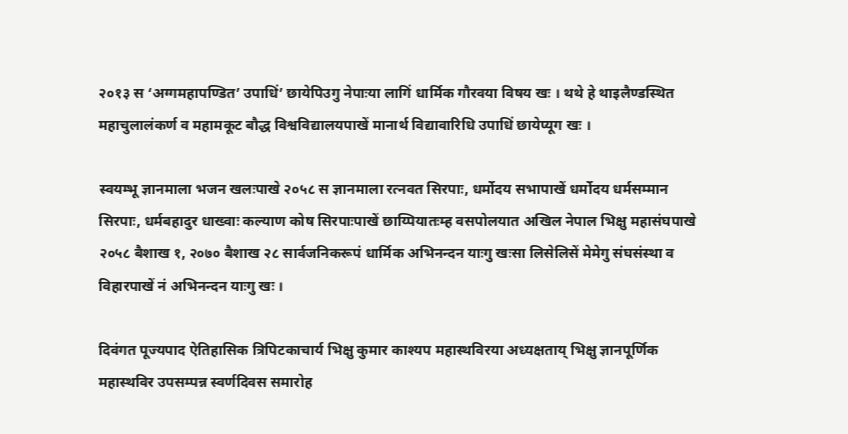२०१३ स ‘अग्गमहापण्डित’ उपाधिं’ छायेपिउगु नेपाःया लागिं धार्मिक गौरवया विषय खः । थथे हे थाइलैण्डस्थित महाचुलालंकर्ण व महामकूट बौद्ध विश्वविद्यालयपाखें मानार्थ विद्यावारिधि उपाधिं छायेप्यूग खः ।

स्वयम्भू ज्ञानमाला भजन खलःपाखे २०५८ स ज्ञानमाला रत्नवत सिरपाः, धर्मोदय सभापाखें धर्मोदय धर्मसम्मान सिरपाः, धर्मबहादुर धाख्वाः कल्याण कोष सिरपाःपाखें छाय्पियातःम्ह वसपोलयात अखिल नेपाल भिक्षु महासंघपाखे २०५८ बैशाख १, २०७० बैशाख २८ सार्वजनिकरूपं धार्मिक अभिनन्दन याःगु खःसा लिसेलिसें मेमेगु संघसंस्था व विहारपाखें नं अभिनन्दन याःगु खः ।

दिवंगत पूज्यपाद ऐतिहासिक त्रिपिटकाचार्य भिक्षु कुमार काश्यप महास्थविरया अध्यक्षताय् भिक्षु ज्ञानपूर्णिक महास्थविर उपसम्पन्न स्वर्णदिवस समारोह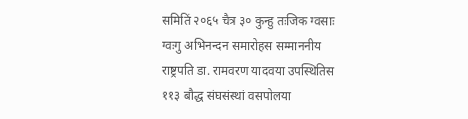समितिं २०६५ चैत्र ३० कुन्हु तःजिक ग्वसाः ग्वःगु अभिनन्दन समारोहस सम्माननीय राष्ट्रपति डा. रामवरण यादवया उपस्थितिस ११३ बौद्ध संघसंस्थां वसपोलया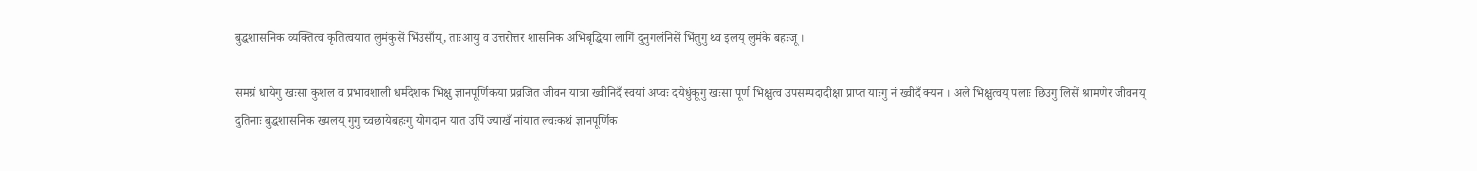बुद्धशासनिक व्यक्तित्व कृतित्वयात लुमंकुसें भिंउसाँय्, ताःआयु व उत्तरोत्तर शासनिक अभिबृद्धिया लागिं दुनुगलंनिसें भिंतुगु थ्व इलय् लुमंके बहःजू ।

समग्रं धायेगु खःसा कुशल व प्रभावशाली धर्मदेशक भिक्षु ज्ञानपूर्णिकया प्रव्रजित जीवन यात्रा ख्वीनिदँ स्वयां अप्वः दयेधुंकूगु खःसा पूर्ण भिक्षुत्व उपसम्पदादीक्षा प्राप्त याःगु नं ख्वीदँ क्यन । अले भिक्षुत्वय् पलाः छिउगु लिसें श्रामणेर जीवनय् दुतिनाः बुद्धशासनिक ख्यलय् गुगु च्वछायेबहःगु योगदान यात उपिं ज्याखँ नांयात ल्वःकथं ज्ञानपूर्णिक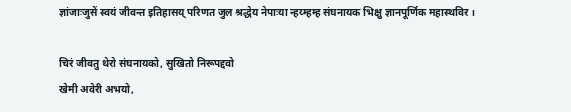ज्ञांजाःजुसें स्वयं जीवन्त इतिहासय् परिणत जुल श्रद्धेय नेपाःया न्हय्म्हम्ह संघनायक भिक्षु ज्ञानपूर्णिक महास्थविर ।

चिरं जीवतु थेरो संघनायको, सुखितो निरूपद्दवो
खेमी अवेरी अभयो,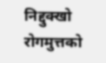निद्दुक्खो रोगमुत्तको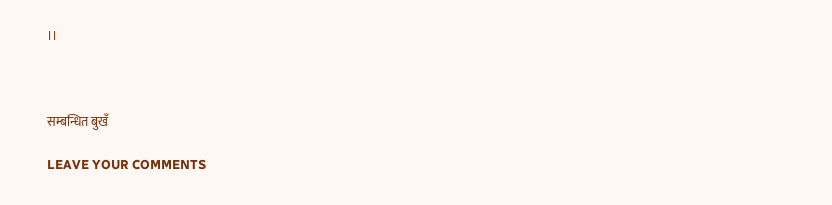।।



सम्बन्धित बुखँ

LEAVE YOUR COMMENTS